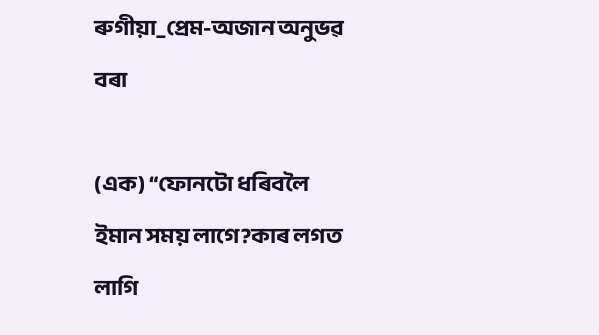ৰুগীয়া_প্ৰেম-অজান অনুভৱ বৰা

(এক) “ফোনটো ধৰিবলৈ ইমান‌ সময় লাগে?কাৰ লগত লাগি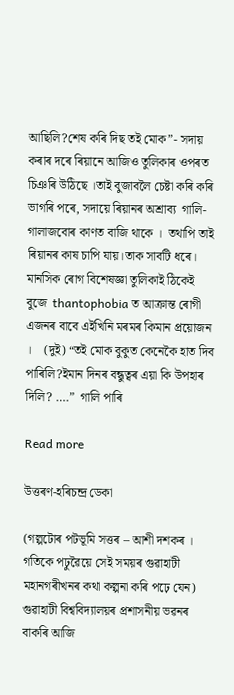আছিলি?শেষ কৰি দিছ তই‌ মোক”- সদায় কৰাৰ দৰে ৰিয়ানে আজিও তুলিকাৰ ওপৰত চিঞৰি উঠিছে ।তাই‌ বুজাবলৈ চেষ্টা কৰি কৰি ভাগৰি পৰে, সদায়ে ৰিয়ানৰ অশ্ৰাব্য  গালি-গালাজবোৰ কাণত বাজি থাকে ।  তথাপি তাই‌ ৰিয়ানৰ কাষ চাপি যায়।তাক সাবটি ধৰে। মানসিক ৰোগ বিশেষজ্ঞা তুলিকাই ঠিকেই বুজে  thantophobia ত আক্ৰান্ত ৰোগী এজনৰ বাবে এইখিনি মৰমৰ কিমান প্ৰয়োজন ।    (দুই) “তই মোক বুকুত কেনেকৈ হাত দিব পাৰিলি?ইমান দিনৰ বন্ধুত্বৰ এয়া কি উপহাৰ দিলি? ….”  গালি পাৰি

Read more

উত্তৰণ-হৰিচন্দ্ৰ ডেকা

(গল্পটোৰ পটভূমি সত্তৰ – আশী দশকৰ । গতিকে পঢ়ুৱৈয়ে সেই সময়ৰ গুৱাহাটী মহানগৰীখনৰ কথা কল্পনা কৰি পঢ়ে যেন) গুৱাহাটী বিশ্ববিদ্যালয়ৰ প্ৰশাসনীয় ভৱনৰ বাকৰি আজি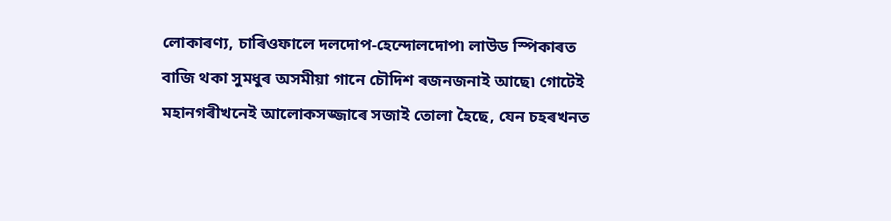লোকাৰণ্য, চাৰিওফালে দলদোপ-হেন্দোলদোপ৷ লাউড স্পিকাৰত বাজি থকা সুমধুৰ অসমীয়া গানে চৌদিশ ৰজনজনাই আছে৷ গোটেই মহানগৰীখনেই আলোকসজ্জাৰে সজাই তোলা হৈছে, যেন চহৰখনত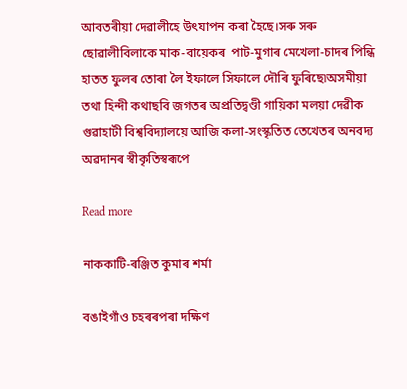আবতৰীয়া দেৱালীহে উৎযাপন কৰা হৈছে।সৰু সৰু ছোৱালীবিলাকে মাক-বায়েকৰ  পাট-মুগাৰ মেখেলা-চাদৰ পিন্ধি হাতত ফুলৰ তোৰা লৈ ইফালে সিফালে দৌৰি ফুৰিছে৷অসমীয়া তথা হিন্দী কথাছবি জগতৰ অপ্ৰতিদ্বণ্ডী গায়িকা মলয়া দেৱীক গুৱাহাটী বিশ্ববিদ্যালয়ে আজি কলা-সংস্কৃতিত তেখেতৰ অনবদ্য অৱদানৰ স্বীকৃতিস্বৰূপে

Read more

নাককাটি-ৰঞ্জিত কুমাৰ শৰ্মা

বঙাইগাঁও চহৰৰপৰা দক্ষিণ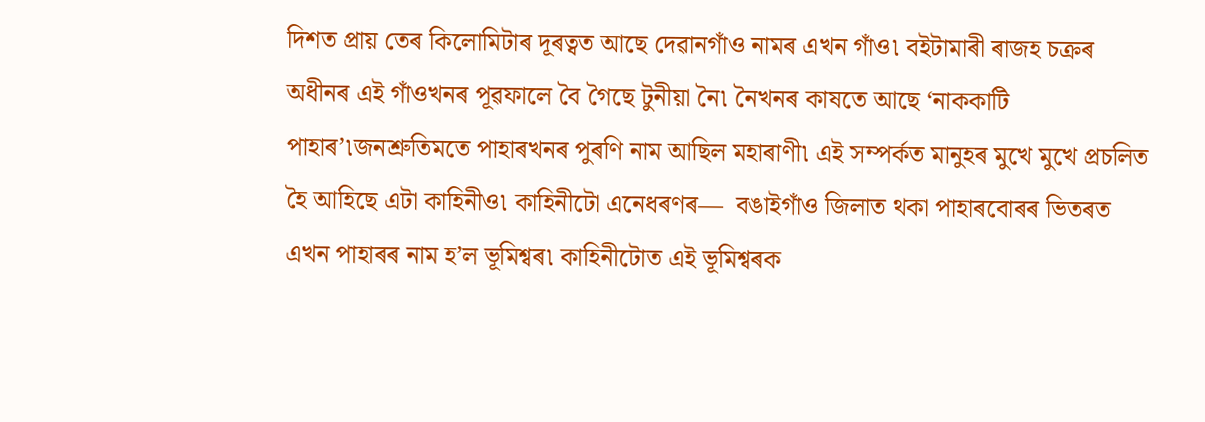দিশত প্ৰায় তেৰ কিলোমিটাৰ দূৰত্বত আছে দেৱানগাঁও নামৰ এখন গাঁও৷ বইটামাৰী ৰাজহ চক্ৰৰ অধীনৰ এই গাঁওখনৰ পূৱফালে বৈ গৈছে টুনীয়া নৈ৷ নৈখনৰ কাষতে আছে ‘নাককাটি পাহাৰ’৷জনশ্ৰুতিমতে পাহাৰখনৰ পুৰণি নাম আছিল মহাৰাণী৷ এই সম্পৰ্কত মানুহৰ মুখে মুখে প্ৰচলিত হৈ আহিছে এটা কাহিনীও৷ কাহিনীটো এনেধৰণৰ—  বঙাইগাঁও জিলাত থকা পাহাৰবোৰৰ ভিতৰত এখন পাহাৰৰ নাম হ’ল ভূমিশ্বৰ৷ কাহিনীটোত এই ভূমিশ্বৰক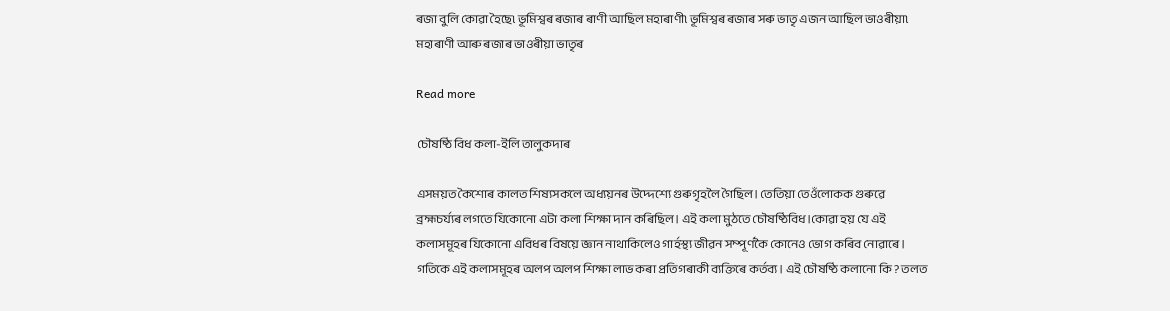ৰজা বুলি কোৱা হৈছে৷ ভূমিশ্বৰ ৰজাৰ ৰাণী আছিল মহাৰাণী৷ ভূমিশ্বৰ ৰজাৰ সৰু ভাতৃ এজন আছিল ভাওৰীয়া৷ মহাৰাণী আৰু ৰজাৰ ভাওৰীয়া ভাতৃৰ

Read more

চৌষষ্ঠি বিধ কলা-ইলি তালুকদাৰ

এসময়ত কৈশোৰ কালত শিষ্যসকলে অধ্যয়নৰ উদ্দেশ্যে গুৰুগৃহলৈ গৈছিল। তেতিয়া তেওঁলোকক গুৰুৱে ব্ৰহ্মচৰ্য্যৰ লগতে যিকোনো এটা কলা শিক্ষা দান কৰিছিল। এই কলা মুঠতে চৌষষ্ঠিবিধ।কোৱা হয় যে এই কলাসমূহৰ যিকোনো এবিধৰ বিষয়ে জ্ঞান নাথাকিলেও গাৰ্হস্থ্য জীৱন সম্পূৰ্ণকৈ কোনেও ভোগ কৰিব নোৱাৰে। গতিকে এই কলাসমূহৰ অলপ অলপ শিক্ষা লাভ কৰা প্ৰতিগৰাকী ব্যক্তিৰে কৰ্তব্য। এই চৌষষ্ঠি কলানো কি ? তলত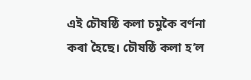এই চৌষষ্ঠি কলা চমুকৈ বৰ্ণনা কৰা হৈছে। চৌষষ্ঠি কলা হ’ল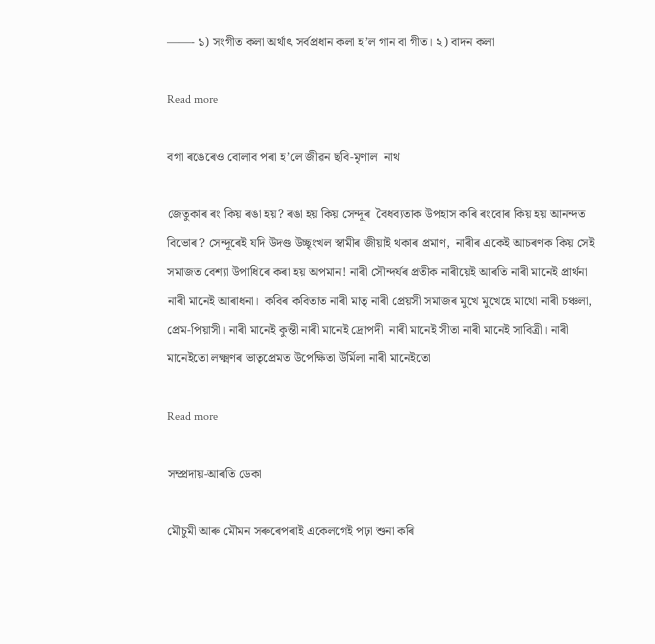——- ১) সংগীত কলা অৰ্থাৎ সৰ্বপ্ৰধান কলা হ’ল গান বা গীত। ২) বাদন কলা

Read more

বগা ৰঙেৰেও বোলাব পৰা হ’লে জীৱন ছবি-মৃণাল  নাথ

জেতুকাৰ ৰং কিয় ৰঙা হয়? ৰঙা হয় কিয় সেন্দূৰ  বৈধব্যতাক উপহাস কৰি ৰংবোৰ কিয় হয় আনন্দত বিভোৰ? সেন্দূৰেই যদি উদণ্ড উচ্ছৃংখল স্বামীৰ জীয়াই থকাৰ প্ৰমাণ,  নাৰীৰ একেই আচৰণক কিয় সেই সমাজত বেশ্যা উপাধিৰে কৰা হয় অপমান! নাৰী সৌন্দৰ্যৰ প্ৰতীক নাৰীয়েই আৰতি নাৰী মানেই প্ৰাৰ্থনা নাৰী মানেই আৰাধনা।  কবিৰ কবিতাত নাৰী মাতৃ নাৰী প্ৰেয়সী সমাজৰ মুখে মুখেহে মাথো নাৰী চঞ্চলা, প্ৰেম-পিয়াসী। নাৰী মানেই কুন্তী নাৰী মানেই দ্ৰোপদী  নাৰী মানেই সীতা নাৰী মানেই সাবিত্ৰী। নাৰী মানেইতো লক্ষ্মণৰ ভাতৃপ্ৰেমত উপেক্ষিতা উৰ্মিলা নাৰী মানেইতো

Read more

সম্প্ৰদায়-আৰতি ডেকা

মৌচুমী আৰু মৌমন সৰুৰেপৰাই একেলগেই পঢ়া শুনা কৰি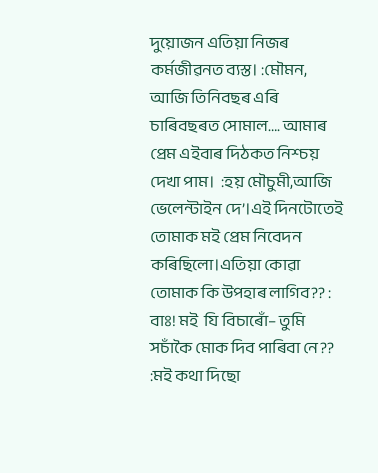দুয়োজন এতিয়া নিজৰ কৰ্মজীৱনত ব্যস্ত। :মৌমন, আজি তিনিবছৰ এৰি চাৰিবছৰত সোমাল…. আমাৰ প্ৰেম এইবাৰ দিঠকত নিশ্চয় দেখা পাম।  :হয় মৌচুমী,আজি ভেলেন্টাইন দে’।এই দিনটোতেই    তোমাক মই প্ৰেম নিবেদন কৰিছিলো।এতিয়া কোৱা তোমাক কি উপহাৰ লাগিব?? : বাঃ! মই  যি বিচাৰোঁ– তুমি সচাঁকৈ মোক দিব পাৰিবা নে?? :মই কথা দিছো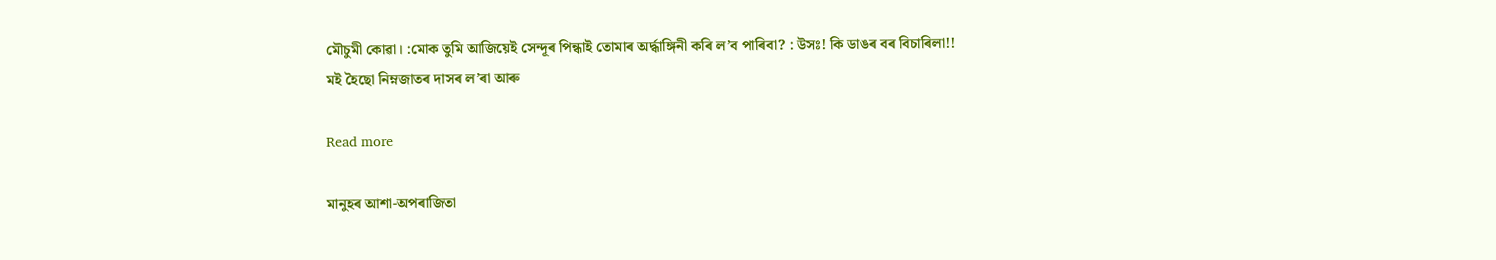মৌচুমী কোৱা। :মোক তুমি আজিয়েই সেন্দূৰ পিন্ধাই তোমাৰ অৰ্দ্ধাঙ্গিনী কৰি ল’ব পাৰিবা? : উসঃ! কি ডাঙৰ বৰ বিচাৰিলা!!  মই হৈছো নিম্নজাতৰ দাসৰ ল’ৰা আৰু

Read more

মানুহৰ আশা-অপৰাজিতা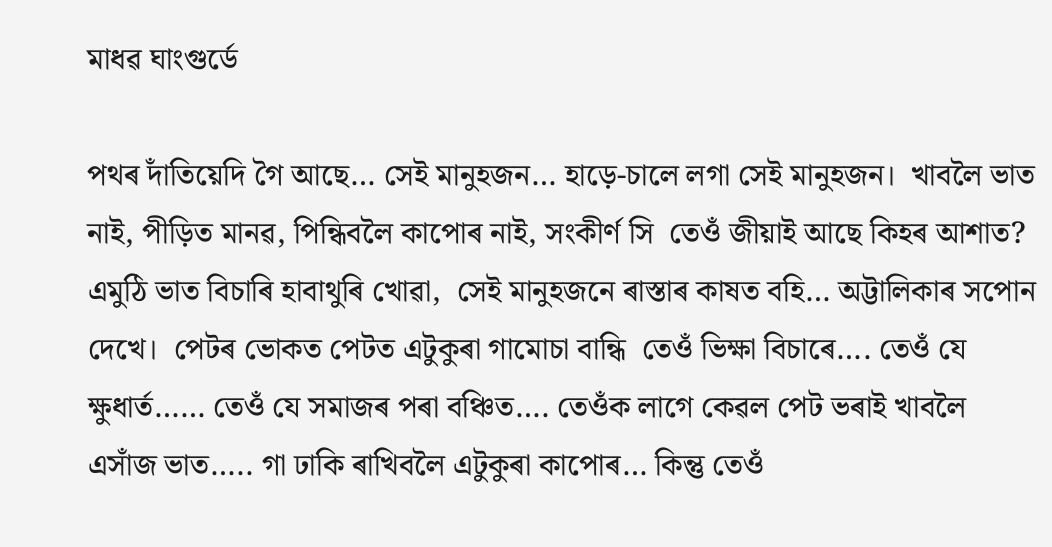মাধৱ ঘাংগুৰ্ডে

পথৰ দাঁতিয়েদি গৈ আছে… সেই মানুহজন… হাড়ে-চালে লগা সেই মানুহজন।  খাবলৈ ভাত নাই, পীড়িত মানৱ, পিন্ধিবলৈ কাপোৰ নাই, সংকীৰ্ণ সি  তেওঁ জীয়াই আছে কিহৰ আশাত? এমুঠি ভাত বিচাৰি হাবাথুৰি খোৱা,  সেই মানুহজনে ৰাস্তাৰ কাষত বহি… অট্টালিকাৰ সপোন দেখে।  পেটৰ ভোকত পেটত এটুকুৰা গামোচা বান্ধি  তেওঁ ভিক্ষা বিচাৰে…. তেওঁ যে ক্ষুধাৰ্ত…… তেওঁ যে সমাজৰ পৰা বঞ্চিত…. তেওঁক লাগে কেৱল পেট ভৰাই খাবলৈ  এসাঁজ ভাত….. গা ঢাকি ৰাখিবলৈ এটুকুৰা কাপোৰ… কিন্তু তেওঁ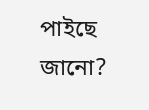পাইছে জানো?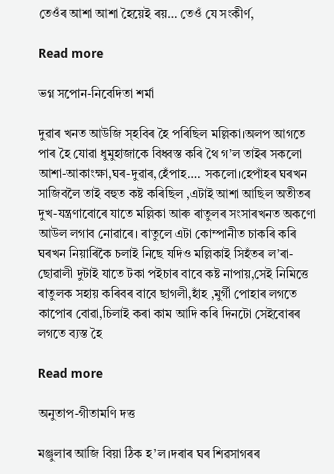তেওঁৰ আশা আশা হৈয়েই ৰয়… তেওঁ যে সংকীৰ্ণ,

Read more

ভগ্ন সপোন-নিবেদিতা শৰ্মা

দুৱাৰ খনত আউজি স্হবিৰ হৈ পৰিছিল মল্লিকা।অলপ আগতে পাৰ হৈ যোৱা ধুমুহাজাকে বিধ্বস্ত কৰি থৈ গ’ল তাইৰ সকলো আশা-আকাংক্ষা,ঘৰ-দুৱাৰ,হেঁপাহ…. সকলো।হেপাঁহৰ ঘৰখন সাজিবলৈ তাই বহুত কষ্ট কৰিছিল ,এটাই আশা আছিল অতীতৰ দুখ-যন্ত্ৰণাবোৰে যাতে মল্লিকা আৰু ৰাতুলৰ সংসাৰখনত অকণো আউল লগাব নোৱাৰে। ৰাতুলে এটা কোম্পানীত চাকৰি কৰি ঘৰখন নিয়াৰিকৈ চলাই নিছে যদিও মল্লিকাই সিহঁতৰ ল’ৰা-ছোৱালী দুটাই যাতে টকা পইচাৰ বাবে কষ্ট নাপায়,সেই নিমিত্তে ৰাতুলক সহায় কৰিবৰ বাবে ছাগলী,হাঁহ ,মুৰ্গী পোহাৰ লগতে কাপোৰ বোৱা,চিলাই কৰা কাম আদি কৰি দিনটো সেইবোৰৰ লগতে ব্যস্ত হৈ

Read more

অনুতাপ-গীতামণি দত্ত

মঞ্জুলাৰ আজি বিয়া ঠিক হ’ল।দৰাৰ ঘৰ শিৱসাগৰৰ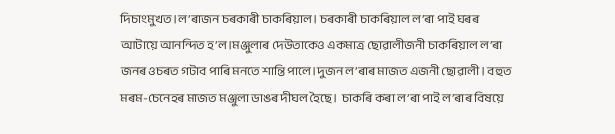দিচাংমুখত।ল’ৰাজন চৰকাৰী চাকৰিয়াল। চৰকাৰী চাকৰিয়াল ল’ৰা পাই ঘৰৰ আটায়ে আনন্দিত হ’ল।মঞ্জুলাৰ দেউতাকেও একমাত্ৰ ছোৱালীজনী চাকৰিয়াল ল’ৰা জনৰ ওচৰত গটাব পাৰি মনতে শান্তি পালে।দুজন ল’ৰাৰ মাজত এজনী ছোৱালী। বহুত মৰম-চেনেহৰ মাজত মঞ্জুলা ডাঙৰ দীঘল হৈছে।  চাকৰি কৰা ল’ৰা পাই ল’ৰাৰ বিষয়ে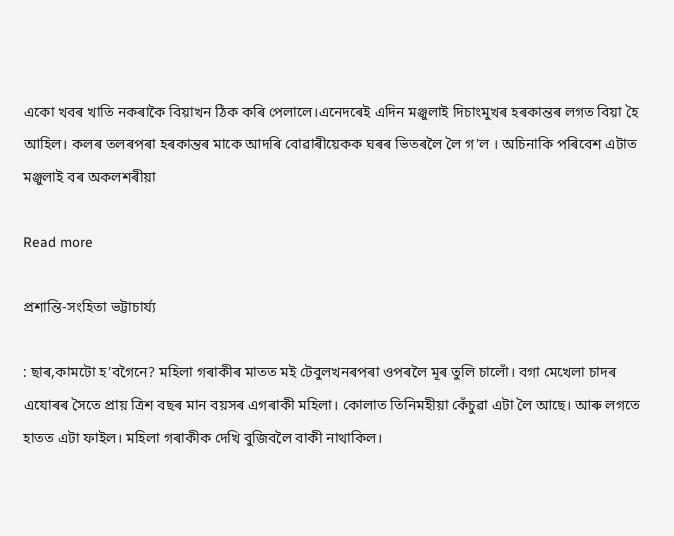একো খবৰ খাতি নকৰাকৈ বিয়াখন ঠিক কৰি পেলালে।এনেদৰেই এদিন মঞ্জুলাই দিচাংমুখৰ হৰকান্তৰ লগত বিয়া হৈ আহিল। কলৰ তলৰপৰা হৰকান্তৰ মাকে আদৰি বোৱাৰীয়েকক ঘৰৰ ভিতৰলৈ লৈ গ’ল । অচিনাকি পৰিবেশ এটাত মঞ্জুলাই বৰ অকলশৰীয়া

Read more

প্ৰশান্তি-সংহিতা ভট্টাচাৰ্য্য

: ছাৰ,কামটো হ’বগৈনে? মহিলা গৰাকীৰ মাতত মই টেবুলখনৰপৰা ওপৰলৈ মূৰ তুলি চালোঁ। বগা মেখেলা চাদৰ এযোৰৰ সৈতে প্ৰায় ত্ৰিশ বছৰ মান বয়সৰ এগৰাকী মহিলা। কোলাত তিনিমহীয়া কেঁচুৱা এটা লৈ আছে। আৰু লগতে হাতত এটা ফাইল। মহিলা গৰাকীক দেখি বুজিবলৈ বাকী নাথাকিল।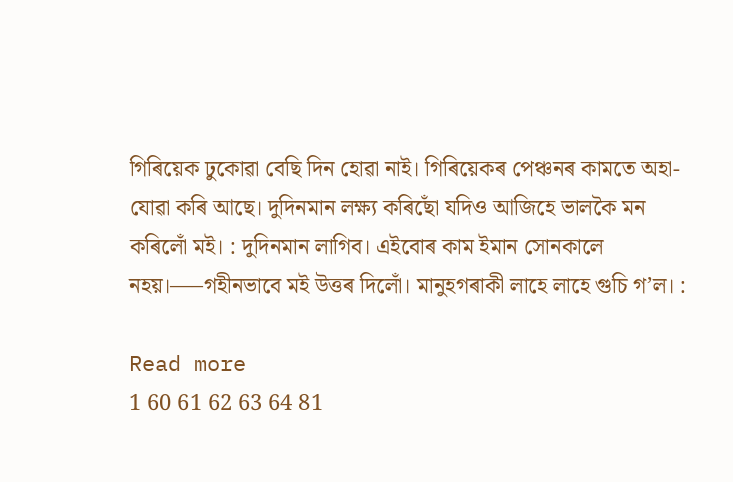গিৰিয়েক ঢুকোৱা বেছি দিন হোৱা নাই। গিৰিয়েকৰ পেঞ্চনৰ কামতে অহা- যোৱা কৰি আছে। দুদিনমান লক্ষ্য কৰিছোঁ যদিও আজিহে ভালকৈ মন কৰিলোঁ মই। : দুদিনমান লাগিব। এইবোৰ কাম ইমান সোনকালে নহয়।—–গহীনভাবে মই উত্তৰ দিলোঁ। মানুহগৰাকী লাহে লাহে গুচি গ’ল। :

Read more
1 60 61 62 63 64 81